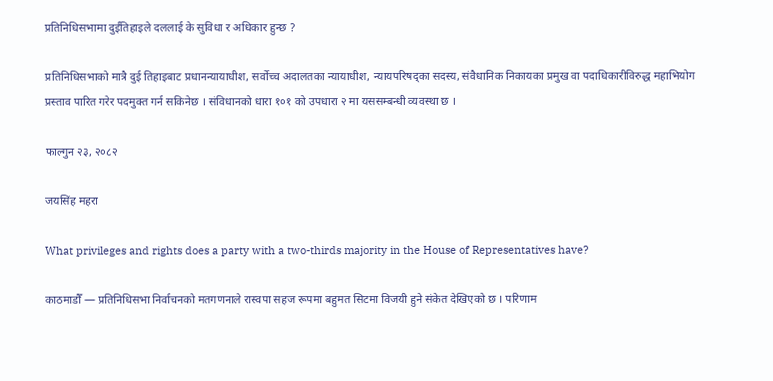प्रतिनिधिसभामा दुईतिहाइले दललाई के सुविधा र अधिकार हुन्छ ?

प्रतिनिधिसभाको मात्रै दुई तिहाइबाट प्रधानन्यायाधीश, सर्वोच्च अदालतका न्यायाधीश, न्यायपरिषद्का सदस्य, संवैधानिक निकायका प्रमुख वा पदाधिकारीविरुद्ध महाभियोग प्रस्ताव पारित गरेर पदमुक्त गर्न सकिनेछ । संविधानको धारा १०१ को उपधारा २ मा यससम्बन्धी व्यवस्था छ ।

फाल्गुन २३, २०८२

जयसिंह महरा

What privileges and rights does a party with a two-thirds majority in the House of Representatives have?

काठमाडौँ — प्रतिनिधिसभा निर्वाचनको मतगणनाले रास्वपा सहज रूपमा बहुमत सिटमा विजयी हुने संकेत देखिएको छ । परिणाम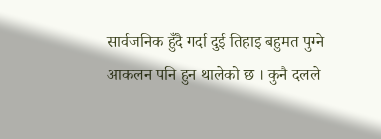सार्वजनिक हुँदै गर्दा दुई तिहाइ बहुमत पुग्ने आकलन पनि हुन थालेको छ । कुनै दलले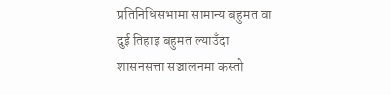प्रतिनिधिसभामा सामान्य बहुमत वा दुई तिहाइ बहुमत ल्याउँदा शासनसत्ता सञ्चालनमा कस्तो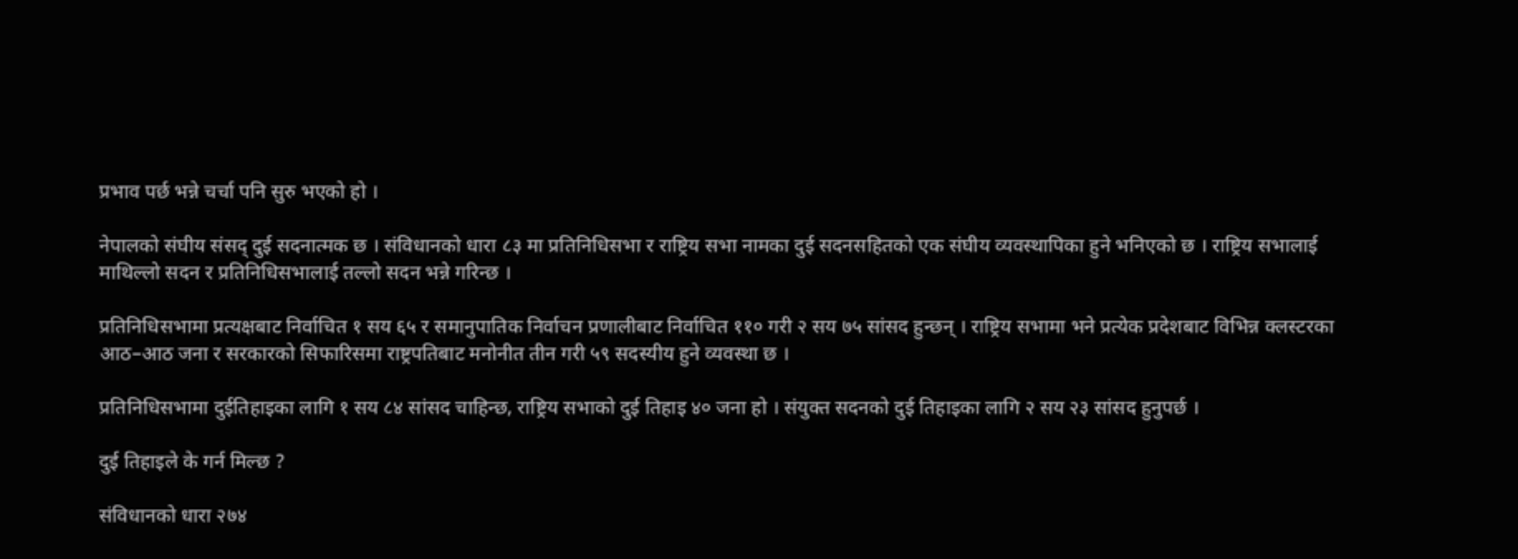प्रभाव पर्छ भन्ने चर्चा पनि सुरु भएको हो ।

नेपालको संघीय संसद् दुई सदनात्मक छ । संविधानको धारा ८३ मा प्रतिनिधिसभा र राष्ट्रिय सभा नामका दुई सदनसहितको एक संघीय व्यवस्थापिका हुने भनिएको छ । राष्ट्रिय सभालाई माथिल्लो सदन र प्रतिनिधिसभालाई तल्लो सदन भन्ने गरिन्छ ।

प्रतिनिधिसभामा प्रत्यक्षबाट निर्वाचित १ सय ६५ र समानुपातिक निर्वाचन प्रणालीबाट निर्वाचित ११० गरी २ सय ७५ सांसद हुन्छन् । राष्ट्रिय सभामा भने प्रत्येक प्रदेशबाट विभिन्न क्लस्टरका आठ–आठ जना र सरकारको सिफारिसमा राष्ट्रपतिबाट मनोनीत तीन गरी ५९ सदस्यीय हुने व्यवस्था छ ।

प्रतिनिधिसभामा दुईतिहाइका लागि १ सय ८४ सांसद चाहिन्छ, राष्ट्रिय सभाको दुई तिहाइ ४० जना हो । संयुक्त सदनको दुई तिहाइका लागि २ सय २३ सांसद हुनुपर्छ ।

दुई तिहाइले के गर्न मिल्छ ?

संविधानको धारा २७४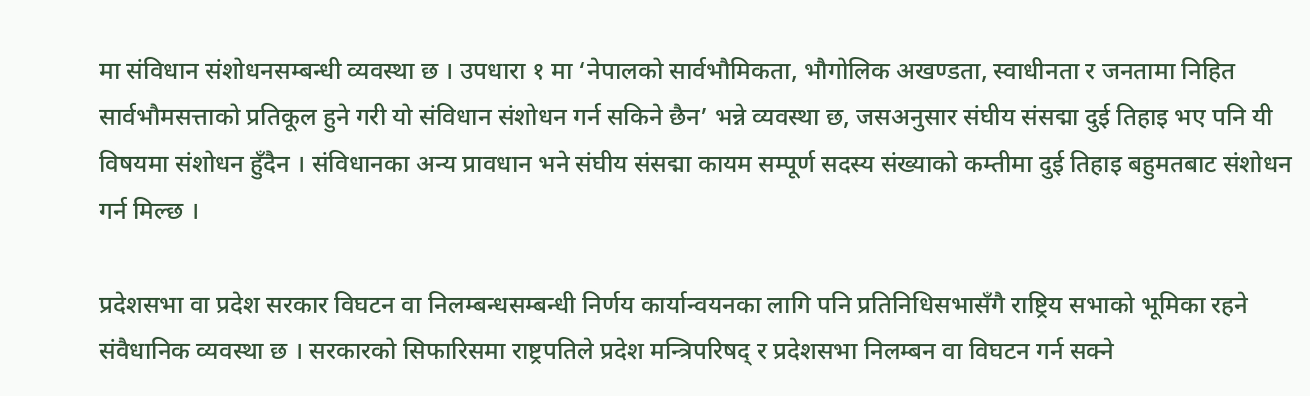मा संविधान संशोधनसम्बन्धी व्यवस्था छ । उपधारा १ मा ‘नेपालको सार्वभौमिकता, भौगोलिक अखण्डता, स्वाधीनता र जनतामा निहित सार्वभौमसत्ताको प्रतिकूल हुने गरी यो संविधान संशोधन गर्न सकिने छैन’ भन्ने व्यवस्था छ, जसअनुसार संघीय संसद्मा दुई तिहाइ भए पनि यी विषयमा संशोधन हुँदैन । संविधानका अन्य प्रावधान भने संघीय संसद्मा कायम सम्पूर्ण सदस्य संख्याको कम्तीमा दुई तिहाइ बहुमतबाट संशोधन गर्न मिल्छ ।

प्रदेशसभा वा प्रदेश सरकार विघटन वा निलम्बन्धसम्बन्धी निर्णय कार्यान्वयनका लागि पनि प्रतिनिधिसभासँगै राष्ट्रिय सभाको भूमिका रहने संवैधानिक व्यवस्था छ । सरकारको सिफारिसमा राष्ट्रपतिले प्रदेश मन्त्रिपरिषद् र प्रदेशसभा निलम्बन वा विघटन गर्न सक्ने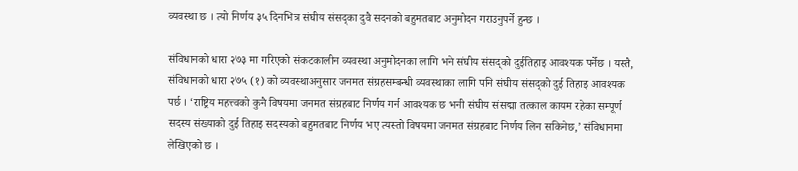व्यवस्था छ । त्यो निर्णय ३५ दिनभित्र संघीय संसद्का दुवै सदनको बहुमतबाट अनुमोदन गराउनुपर्ने हुन्छ ।

संविधानको धारा २७३ मा गरिएको संकटकालीन व्यवस्था अनुमोदनका लागि भने संघीय संसद्को दुईतिहाइ आवश्यक पर्नेछ । यस्तै, संविधानको धारा २७५ (१) को व्यवस्थाअनुसार जनमत संग्रहसम्बन्धी व्यवस्थाका लागि पनि संघीय संसद्को दुई तिहाइ आवश्यक पर्छ । ‘राष्ट्रिय महत्त्वको कुनै विषयमा जनमत संग्रहबाट निर्णय गर्न आवश्यक छ भनी संघीय संसद्मा तत्काल कायम रहेका सम्पूर्ण सदस्य संख्याको दुई तिहाइ सदस्यको बहुमतबाट निर्णय भए त्यस्तो विषयमा जनमत संग्रहबाट निर्णय लिन सकिनेछ,’ संविधानमा लेखिएको छ ।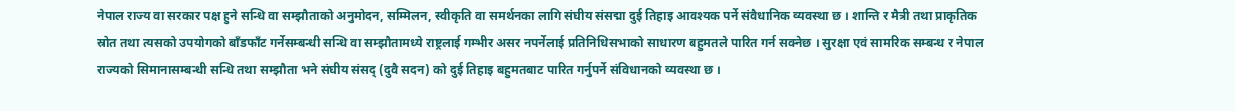नेपाल राज्य वा सरकार पक्ष हुने सन्धि वा सम्झौताको अनुमोदन, सम्मिलन, स्वीकृति वा समर्थनका लागि संघीय संसद्मा दुई तिहाइ आवश्यक पर्ने संवैधानिक व्यवस्था छ । शान्ति र मैत्री तथा प्राकृतिक स्रोत तथा त्यसको उपयोगको बाँडफाँट गर्नेसम्बन्धी सन्धि वा सम्झौतामध्ये राष्ट्रलाई गम्भीर असर नपर्नेलाई प्रतिनिधिसभाको साधारण बहुमतले पारित गर्न सक्नेछ । सुरक्षा एवं सामरिक सम्बन्ध र नेपाल राज्यको सिमानासम्बन्धी सन्धि तथा सम्झौता भने संघीय संसद् (दुवै सदन) को दुई तिहाइ बहुमतबाट पारित गर्नुपर्ने संविधानको व्यवस्था छ ।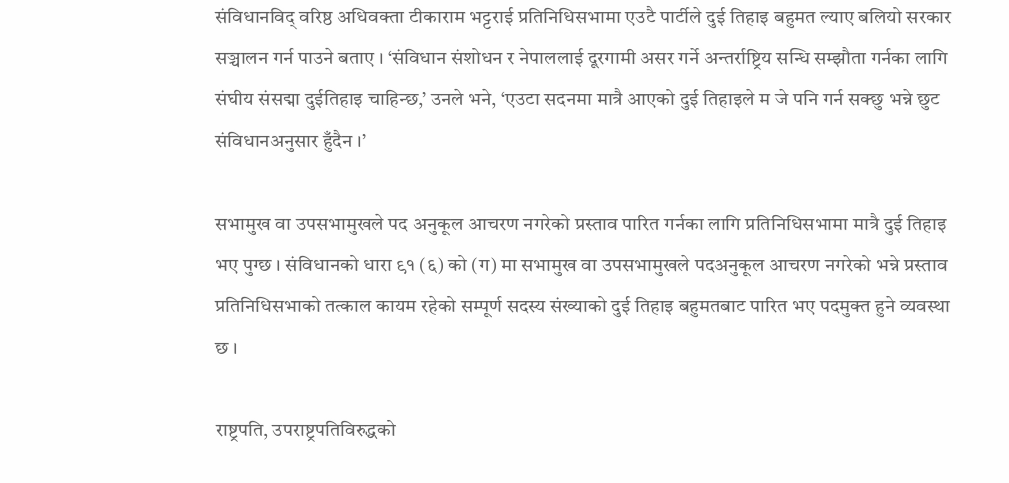संविधानविद् वरिष्ठ अधिवक्ता टीकाराम भट्टराई प्रतिनिधिसभामा एउटै पार्टीले दुई तिहाइ बहुमत ल्याए बलियो सरकार सञ्चालन गर्न पाउने बताए । ‘संविधान संशोधन र नेपाललाई दूरगामी असर गर्ने अन्तर्राष्ट्रिय सन्धि सम्झौता गर्नका लागि संघीय संसद्मा दुईतिहाइ चाहिन्छ,’ उनले भने, ‘एउटा सदनमा मात्रै आएको दुई तिहाइले म जे पनि गर्न सक्छु भन्ने छुट संविधानअनुसार हुँदैन ।’

सभामुख वा उपसभामुखले पद अनुकूल आचरण नगरेको प्रस्ताव पारित गर्नका लागि प्रतिनिधिसभामा मात्रै दुई तिहाइ भए पुग्छ । संविधानको धारा ९१ (६) को (ग) मा सभामुख वा उपसभामुखले पदअनुकूल आचरण नगरेको भन्ने प्रस्ताव प्रतिनिधिसभाको तत्काल कायम रहेको सम्पूर्ण सदस्य संख्याको दुई तिहाइ बहुमतबाट पारित भए पदमुक्त हुने व्यवस्था छ ।

राष्ट्रपति, उपराष्ट्रपतिविरुद्धको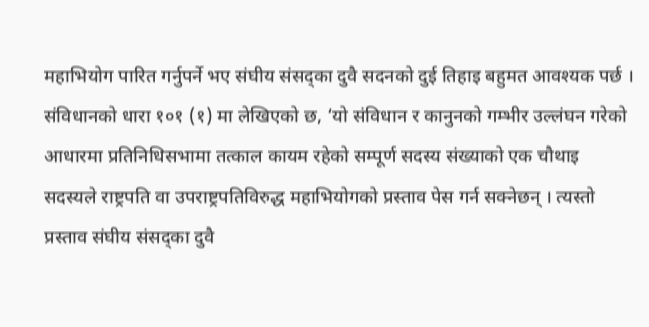महाभियोग पारित गर्नुपर्ने भए संघीय संसद्का दुवै सदनको दुई तिहाइ बहुमत आवश्यक पर्छ । संविधानको धारा १०१ (१) मा लेखिएको छ, ‘यो संविधान र कानुनको गम्भीर उल्लंघन गरेको आधारमा प्रतिनिधिसभामा तत्काल कायम रहेको सम्पूर्ण सदस्य संख्याको एक चौथाइ सदस्यले राष्ट्रपति वा उपराष्ट्रपतिविरुद्ध महाभियोगको प्रस्ताव पेस गर्न सक्नेछन् । त्यस्तो प्रस्ताव संघीय संसद्का दुवै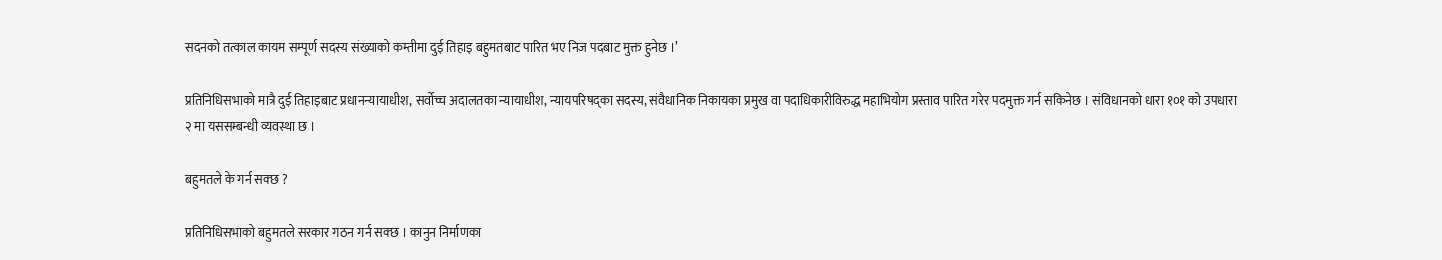सदनको तत्काल कायम सम्पूर्ण सदस्य संख्याको कम्तीमा दुई तिहाइ बहुमतबाट पारित भए निज पदबाट मुक्त हुनेछ ।’

प्रतिनिधिसभाको मात्रै दुई तिहाइबाट प्रधानन्यायाधीश, सर्वोच्च अदालतका न्यायाधीश, न्यायपरिषद्का सदस्य, संवैधानिक निकायका प्रमुख वा पदाधिकारीविरुद्ध महाभियोग प्रस्ताव पारित गरेर पदमुक्त गर्न सकिनेछ । संविधानको धारा १०१ को उपधारा २ मा यससम्बन्धी व्यवस्था छ ।

बहुमतले के गर्न सक्छ ?

प्रतिनिधिसभाको बहुमतले सरकार गठन गर्न सक्छ । कानुन निर्माणका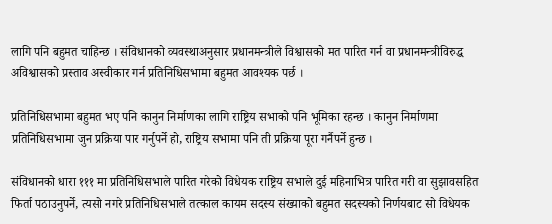लागि पनि बहुमत चाहिन्छ । संविधानको व्यवस्थाअनुसार प्रधानमन्त्रीले विश्वासको मत पारित गर्न वा प्रधानमन्त्रीविरुद्ध अविश्वासको प्रस्ताव अस्वीकार गर्न प्रतिनिधिसभामा बहुमत आवश्यक पर्छ ।

प्रतिनिधिसभामा बहुमत भए पनि कानुन निर्माणका लागि राष्ट्रिय सभाको पनि भूमिका रहन्छ । कानुन निर्माणमा प्रतिनिधिसभामा जुन प्रक्रिया पार गर्नुपर्ने हो, राष्ट्रिय सभामा पनि ती प्रक्रिया पूरा गर्नैपर्ने हुन्छ ।

संविधानको धारा १११ मा प्रतिनिधिसभाले पारित गरेको विधेयक राष्ट्रिय सभाले दुई महिनाभित्र पारित गरी वा सुझावसहित फिर्ता पठाउनुपर्ने, त्यसो नगरे प्रतिनिधिसभाले तत्काल कायम सदस्य संख्याको बहुमत सदस्यको निर्णयबाट सो विधेयक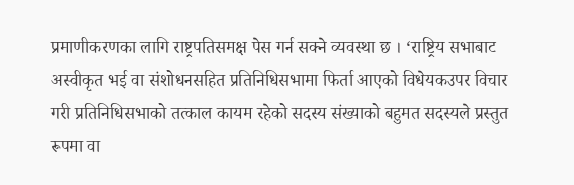प्रमाणीकरणका लागि राष्ट्रपतिसमक्ष पेस गर्न सक्ने व्यवस्था छ । ‘राष्ट्रिय सभाबाट अस्वीकृत भई वा संशोधनसहित प्रतिनिधिसभामा फिर्ता आएको विधेयकउपर विचार गरी प्रतिनिधिसभाको तत्काल कायम रहेको सदस्य संख्याको बहुमत सदस्यले प्रस्तुत रूपमा वा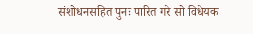संशोधनसहित पुनः पारित गरे सो विधेयक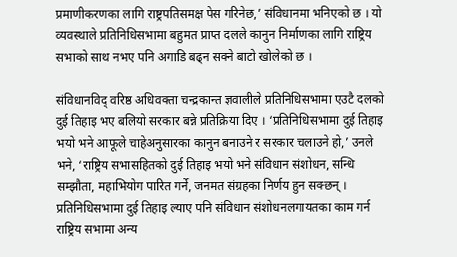प्रमाणीकरणका लागि राष्ट्रपतिसमक्ष पेस गरिनेछ,’ संविधानमा भनिएको छ । यो व्यवस्थाले प्रतिनिधिसभामा बहुमत प्राप्त दलले कानुन निर्माणका लागि राष्ट्रिय सभाको साथ नभए पनि अगाडि बढ्न सक्ने बाटो खोलेको छ ।

संविधानविद् वरिष्ठ अधिवक्ता चन्द्रकान्त ज्ञवालीले प्रतिनिधिसभामा एउटै दलको दुई तिहाइ भए बलियो सरकार बन्ने प्रतिक्रिया दिए । ‘प्रतिनिधिसभामा दुई तिहाइ भयो भने आफूले चाहेअनुसारका कानुन बनाउने र सरकार चलाउने हो,’ उनले भने, ‘राष्ट्रिय सभासहितको दुई तिहाइ भयो भने संविधान संशोधन, सन्धि सम्झौता, महाभियोग पारित गर्ने, जनमत संग्रहका निर्णय हुन सक्छन् । प्रतिनिधिसभामा दुई तिहाइ ल्याए पनि संविधान संशोधनलगायतका काम गर्न राष्ट्रिय सभामा अन्य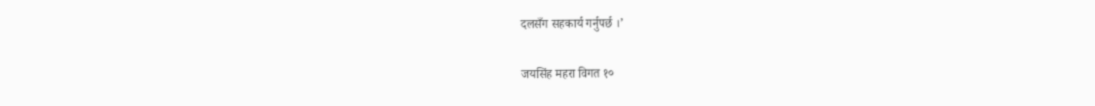दलसँग सहकार्य गर्नुपर्छ ।’

जयसिंह महरा विगत १०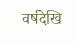वर्षदेखि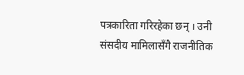पत्रकारिता गरिरहेका छन् । उनी संसदीय मामिलासँगै राजनीतिक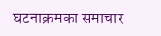घटनाक्रमका समाचार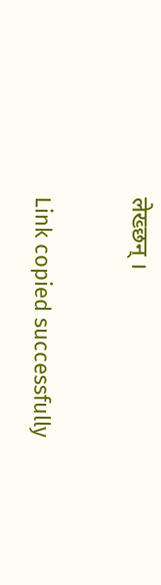लेख्छन् ।

Link copied successfully